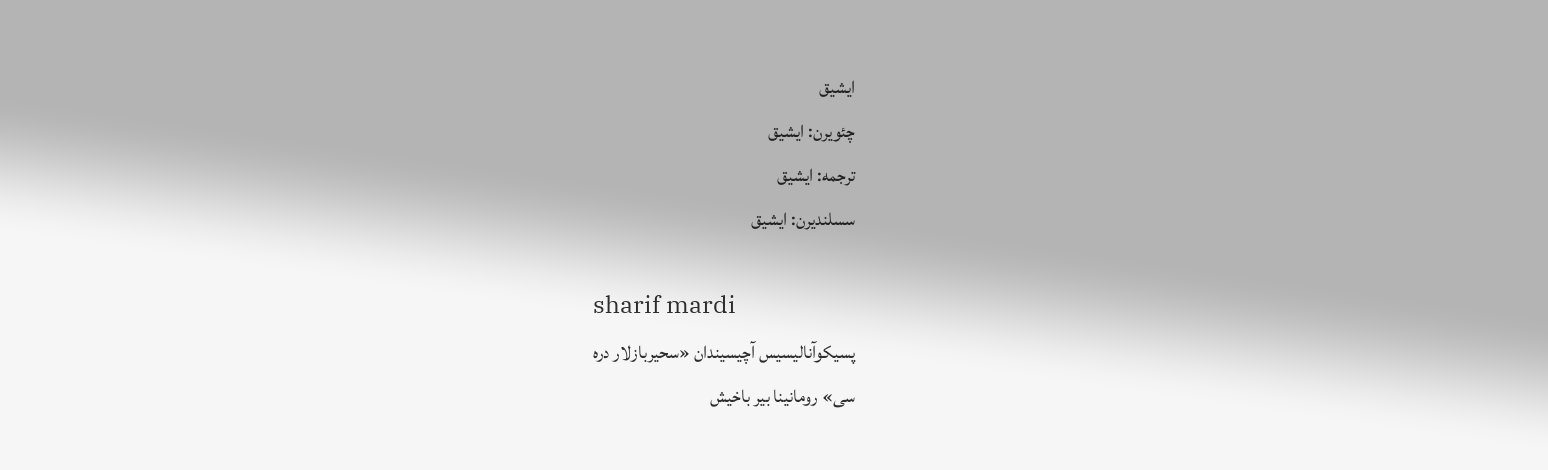ایشیق
چئویرن: ایشیق
ترجمه: ایشیق
سسلندیرن: ایشیق

sharif mardi
پسیکوآنالیسیس آچیسیندان «سحیربازلار دره
سی» رومانینا بیر باخیش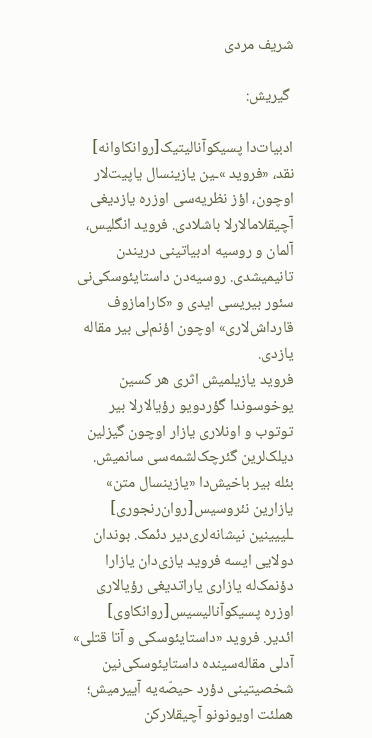شریف مردی

 گیریش:

ادبیات‌دا پسیکوآنالیتیک[روانکاوانه] نقد، «فروید »ـین یازینسال یاپیت‌لار اوچون، اؤز نظریه‌سی اوزره یازدیغی آچیقلامالارلا باشلادی. فروید انگلیس، آلمان و روسیه ادبیاتینی دریندن تانیمیشدی. روسیه‌دن داستایئوسکی‌نی سئور بیریسی ایدی و «کارامازوف قارداش‌لاری» اوچون اؤنم‌لی بیر مقاله یازدی.
فروید یازیلمیش اثری هر کسین یوخوسوندا گؤردویو رؤیالارلا بیر توتوب و اونلاری یازار اوچون گیزلین دیلک‌لرین گئرچک‌لشمه‌سی سانمیش. بئله بیر باخیش‌دا «یازینسال متن» یازارین نئروسیس[روان‌رنجوری] ـلییینین نیشانه‌لری‌دیر دئمک. بوندان دولایی ایسه فروید یازی‌دان یازارا دؤنمک‌له یازاری یاراتدیغی رؤیالاری اوزره پسیکوآنالیسیس[روانکاوی]  ائدیر. فروید «داستایئوسکی و آتا قتلی» آدلی مقاله‌سینده داستایئوسکی‌نین شخصیتینی دؤرد حیصّه‌یه آییرمیش؛ هملئت اویونونو آچیقلارکن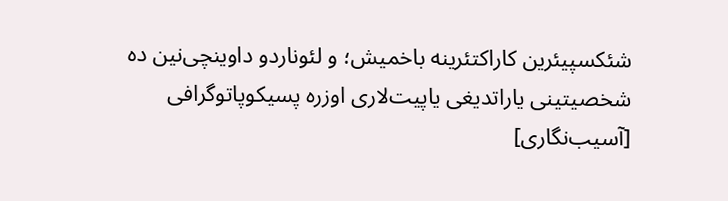شئکسپیئرین کاراکتئرینه باخمیش؛ و لئوناردو داوینچی‌نین ده شخصیتینی یاراتدیغی یاپیت‌لاری اوزره پسیکوپاتوگرافی  [آسیب‌نگاری]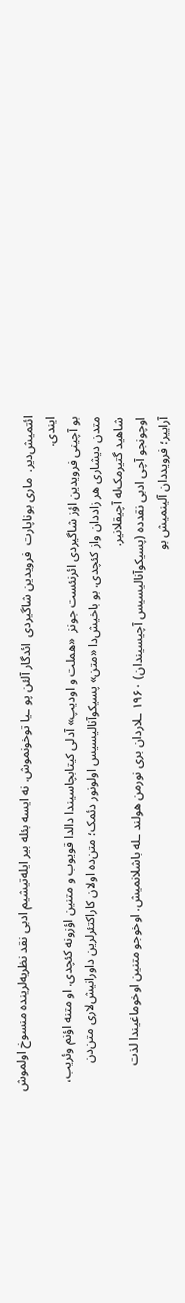ائتمیش‌دیر.  ماری بوناپارت  فرویدین شاگیردی  ائدگار آلئن پو ـیا توخونموش. نه ایسه بئله بیر ایله‌تیشیم ادبی نقد نظریه‌لرینده منسوخ اولموش ایندی.
بو آچینی فرویدین اؤز شاگیردی ائرنئست جونز  «هملت و اودیپ» آدلی کیتابچاسیندا دالدا قویوب و متنین اؤزونه کئچدی. او متنه اؤنم وئریب، متدن دیشاری هر زاددان واز کئچدی. بو باخیش‌دا «متن» پسیکوآنالیسیس اولونور دئمک؛ متن‌ده اولان کاراکتئرلرین داورانیش‌لاری متن‌دن شاهید گتیرمک‌له آچیقلانیر.
اوچونجو آچی ادبی نقدده (پسیکوآنالیسیس آچیسیندان) ۱۹۶۰ ـلاردان بری نورمن هولند ـله باشلانمیش. اوخوجو متنین اوخوماغیندا لذت آراییر؛ فرویددان آلینمیش بو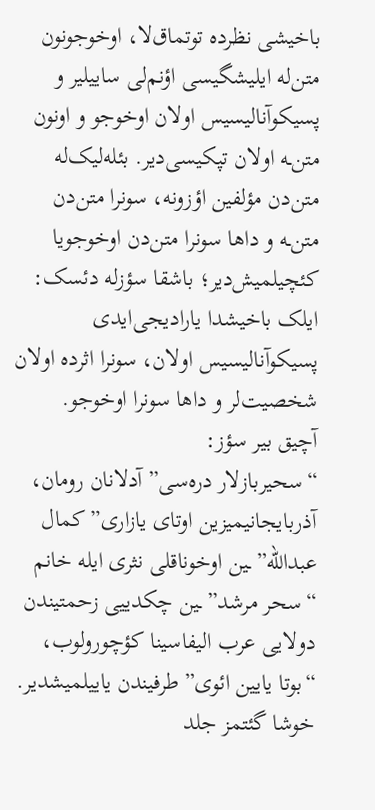باخیشی نظرده توتماق‌لا، اوخوجونون متن‌له ایلیشگیسی اؤنم‌لی ساییلیر و پسیکوآنالیسیس اولان اوخوجو و اونون متن‌ـه اولان تپکیسی‌دیر. بئله‌لیک‌له متن‌دن مؤلفین اؤزونه، سونرا متن‌دن متن‌ـه و داها سونرا متن‌دن اوخوجویا کئچیلمیش‌دیر؛ باشقا سؤزله دئسک: ایلک باخیشدا یارادیجی‌ایدی پسیکوآنالیسیس اولان، سونرا اثرده اولان شخصیت‌لر و داها سونرا اوخوجو.
آچیق بیر سؤز:
“سحیربازلار دره‌سی” آدلانان رومان، آذربایجانیمیزین اوتای یازاری”کمال عبدالله”ـین اوخوناقلی نثری ایله خانم “سحر مرشد”ـین چکدییی زحمتیندن دولایی عرب الیفاسینا کؤچورولوب، “بوتا یایین ائوی” طرفیندن یاییلمیشدیر. خوشا گئتمز جلد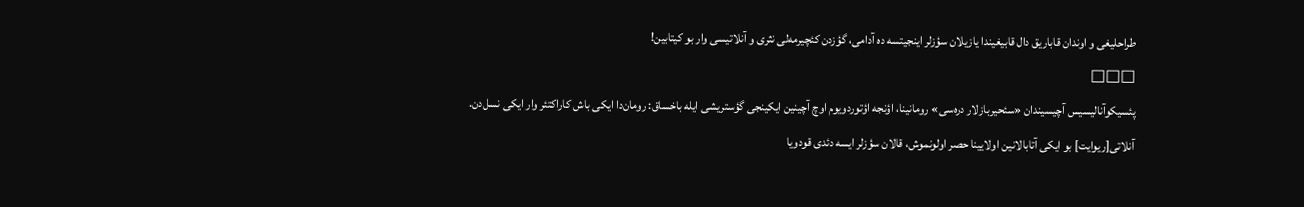طراحلیغی و اوندان قاباریق دال قابیغیندا یازیلان سؤزلر اینجیتسه ده آدامی، گؤزدن کئچیرمه‌لی نثری و آنلاتیسی وار بو کیتابین!
□□□
پئسیکوآنالیسیس آچیسیندان «سئحیربازلار دره‌سی» رومانینا، اؤنجه اؤتوردویوم اوچ آچینین ایکینجی گؤستریشی ایله باخساق: رومان‌دا ایکی باش کاراکتئر وار ایکی نسل‌دن. آنلاتی[ریوایت] بو ایکی آتابالانین اولایینا حصر اولونموش، قالان سؤزلر ایسه دئدی قودویا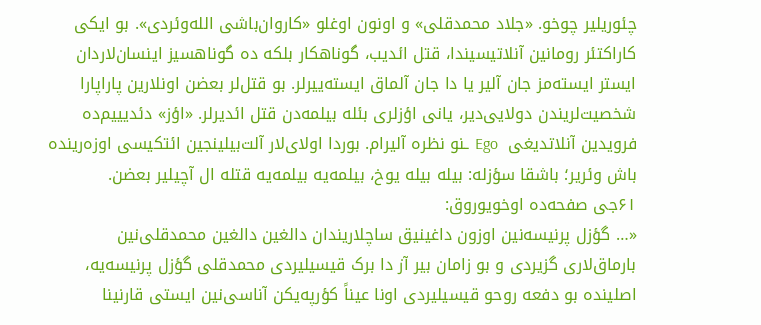چئوریلیر چوخو. «جلاد محمدقلی» و اونون اوغلو «کاروان‌باشی الله‌وئردی». بو ایکی کاراکتئر رومانین آنلاتیسیندا، قتل ائدیب، گوناهکار بلکه ده گوناهسیز اینسان‌لاردان ایستر ایسته‌مز جان آلیر یا دا جان آلماق ایسته‌ییرلر. بو قتل‌لر بعضن اونلارین پاراپارا شخصیت‌لریندن دولایی‌دیر، یانی اؤزلری بئله بیلمه‌دن قتل ائدیرلر. «اؤز» دئدیییم‌ده فرویدین آنلاتدیغی  Ego ـنو نظره آلیرام. بوردا اولای‌لار آلت‌بیلینجین ائتکیسی اوزه‌رینده باش وئریر؛ باشقا سؤزله: بیله بیله یوخ، بیلمه‌یه بیلمه‌یه قتله ال آچیلیر بعضن.
۶۱جی صفحه‌ده اوخویوروق:
«… گؤزل پرنیسه‌نین اوزون داغینیق ساچلاریندان دالغین دالغین محمدقلی‌نین بارماق‌لاری گزیردی و بو زامان بیر آز دا برک قیسیلیردی محمدقلی گؤزل پرنیسه‌یه، اصلینده بو دفعه روحو قیسیلیردی اونا عیناً کؤرپه‌یکن آناسی‌نین ایستی قارنینا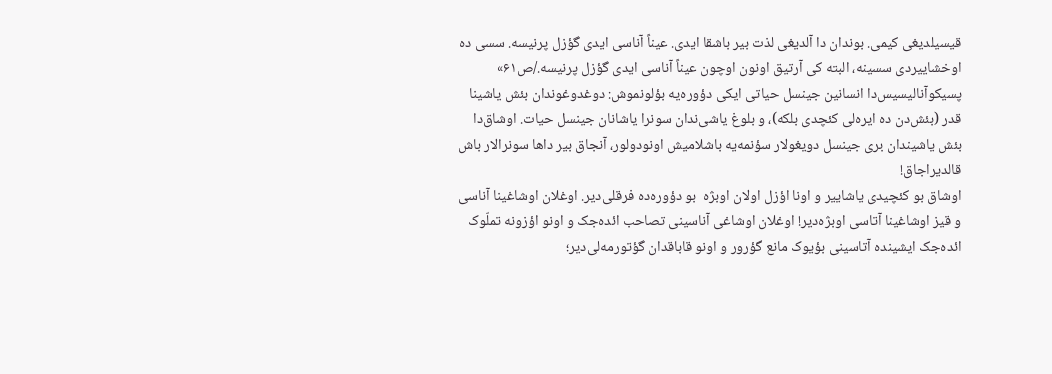قیسیلدیغی کیمی. بوندان دا آلدیغی لذت بیر باشقا ایدی. عیناً آناسی ایدی گؤزل پرنیسه. سسی ده اوخشاییردی سسینه، البته کی آرتیق اونون اوچون عیناً آناسی ایدی گؤزل پرنیسه./ص۶۱»
پسیکوآنالیسیس‌دا انسانین جینسل حیاتی ایکی دؤوره‌یه بؤلونموش: دوغدوغوندان بئش یاشینا قدر (بئش‌دن ده ایره‌لی کئچدی بلکه)، و بلوغ یاشی‌ندان سونرا یاشانان جینسل حیات. اوشاق‌دا بئش یاشیندان بری جینسل دویغولار سؤنمه‌یه باشلامیش اونودولور، آنجاق بیر داها سونرالار باش قالدیراجاق!
اوشاق بو کئچیدی یاشاییر و اونا اؤزل اولان اوبژه  بو دؤوره‌ده فرقلی‌دیر. اوغلان اوشاغینا آناسی و قیز اوشاغینا آتاسی اوبژه‌دیر! اوغلان اوشاغی آناسینی تصاحب ائده‌جک و اونو اؤزونه تملّوک ائده‌جک ایشینده آتاسینی بؤیوک مانع گؤرور و اونو قاباقدان گؤتورمه‌لی‌دیر؛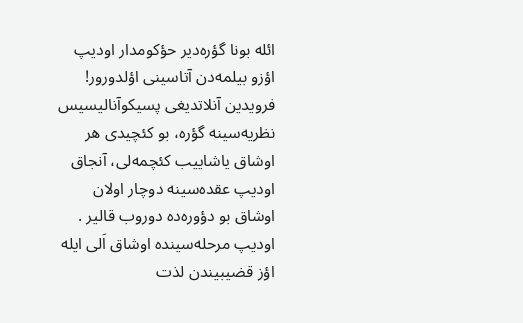ائله بونا گؤره‌دیر حؤکومدار اودیپ اؤزو بیلمه‌دن آتاسینی اؤلدورور!
فرویدین آنلاتدیغی پسیکوآنالیسیس نظریه‌سینه گؤره، بو کئچیدی هر اوشاق یاشاییب کئچمه‌لی، آنجاق اودیپ عقده‌سینه دوچار اولان اوشاق بو دؤوره‌ده دوروب قالیر . اودیپ مرحله‌سینده اوشاق اَلی ایله اؤز قضیبیندن لذت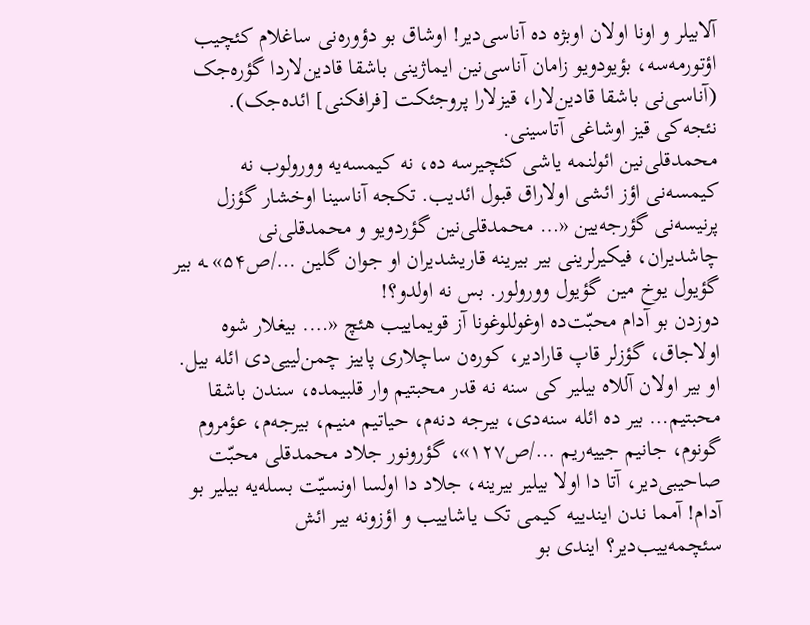آلابیلر و اونا اولان اوبژه ده آناسی‌دیر! اوشاق بو دؤوره‌نی ساغلام کئچیب اؤتورمه‌سه، بؤیودویو زامان آناسی‌نین ایماژینی باشقا قادین‌لاردا گؤره‌جک (آناسی‌نی باشقا قادین‌لارا، قیزلارا پروجئکت [فرافکنی] ائده‌جک). نئجه‌کی قیز اوشاغی آتاسینی.
محمدقلی‌نین ائولنمه یاشی کئچیرسه ده، نه کیمسه‌یه وورولوب نه کیمسه‌نی اؤز ائشی اولاراق قبول ائدیب. تکجه آناسینا اوخشار گؤزل پرنیسه‌نی گؤرجه‌یین «… محمدقلی‌نین گؤردویو و محمدقلی‌نی چاشدیران، فیکیرلرینی بیر بیرینه قاریشدیران او جوان گلین …/ص۵۴» ـه بیر گؤیول یوخ مین گؤیول وورولور. بس نه اولدو؟!
دوزدن بو آدام محبّت‌ده اوغوللوغونا آز قویماییب هئچ «…. بیغلار شوه اولاجاق، گؤزلر قاپ قارادیر، کوره‌ن ساچلاری پاییز چمن‌لییی‌دی ائله بیل. او بیر اولان آللاه بیلیر کی سنه نه قدر محبتیم وار قلبیمده، سندن باشقا محبتیم… بیر ده ائله سنه‌دی، بیرجه دنه‌م، حیاتیم منیم، بیرجه‌م، عؤمروم گونوم، جانیم جییه‌ریم …/ص۱۲۷»، گؤرونور جلاد محمدقلی محبّت صاحیبی‌دیر، آتا دا اولا بیلیر بیرینه، جلاد دا اولسا اونسیّت بسله‌یه بیلیر بو آدام! آمما ندن ایندییه کیمی تک یاشاییب و اؤزونه بیر ائش سئچمه‌ییب‌دیر؟ ایندی بو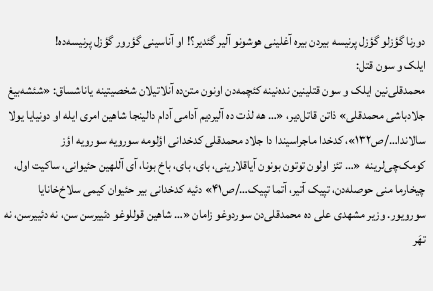دورنا گؤزلو گؤزل پرنیسه بیردن بیره آغلینی هوشونو آلیر گئدیر؟! او آناسینی گؤرور گؤزل پرنیسه‌ده!
ایلک و سون قتل:
محمدقلی‌نین ایلک و سون قتلینین نده‌نینه کئچمه‌دن اونون متن‌ده آنلاتیلان شخصیتینه یاناشساق: «شئشه‌بیغ جلادباشی محمدقلی» ذاتن قاتل‌دیر، «… هه لذت ده آلیردیم آدامی آدام دالینجا شاهین امری ایله او دونیایا یولا سالاندا…/ص۱۳۲»، کدخدا ماجراسیندا دا جلاد محمدقلی کدخدانی اؤلومه سورویه سورویه اؤز کومک‌چی‌لرینه  «… تئز اولون توتون بونون آیاقلارینی، بای، بای، باخ بونا، آی آللهین حئیوانی، ساکیت اول، چیخارما منی حوصله‌دن، تپیک آتیر، آتما تپیک…/ص۴۱» دئیه کدخدانی بیر حئیوان کیمی سلاخ‌خانایا سورویور. وزیر مشهدی علی ده محمدقلی‌دن سوردوغو زامان «… شاهین قوللوغو دئییرسن سن، نه دئییرسن، نه تهَر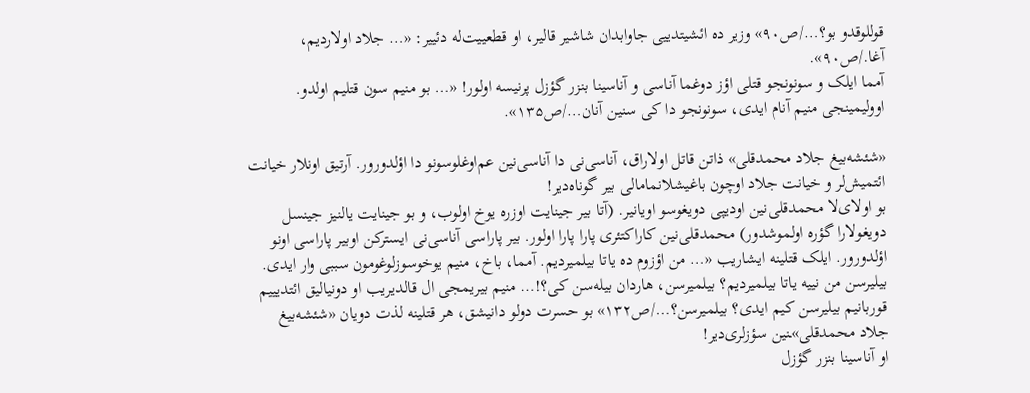قوللوقدو بو؟…/ص۹۰» وزیر ده ائشیتدییی جاوابدان شاشیر قالیر، او قطعییت‌له دئییر: «… جلاد اولاردیم، آغا./ص۹۰».
آمما ایلک و سونونجو قتلی اؤز دوغما آناسی و آناسینا بنزر گؤزل پرنیسه اولور! «… بو منیم سون قتلیم اولدو. اوولیمینجی منیم آنام ایدی، سونونجو دا کی سنین آنان…/ص۱۳۵».

«شئشه‌بیغ جلاد محمدقلی» ذاتن قاتل اولاراق، آناسی‌نی دا آناسی‌نین عم‌اوغلوسونو دا اؤلدورور. آرتیق اونلار خیانت ائتمیش‌لر و خیانت جلاد اوچون باغیشلانمامالی بیر گوناه‌دیر!
بو اولای‌لا محمدقلی‌نین اودیپی دویغوسو اویانیر. (آتا بیر جینایت اوزره یوخ اولوب، و بو جینایت یالنیز جینسل دویغولارا گؤره اولموشدور) محمدقلی‌نین کاراکتئری پارا پارا اولور. بیر پاراسی آناسی‌نی ایسترکن اوبیر پاراسی اونو اؤلدورور. ایلک قتلینه ایشاریب «… من اؤزوم ده یاتا بیلمیردیم. آمما، باخ، منیم یوخوسوزلوغومون سببی وار ایدی. بیلیرسن من نییه یاتا بیلمیردیم؟ بیلمیرسن، هاردان بیله‌سن کی؟!… منیم بیریمجی ال قالدیریب او دونیالیق ائتدیییم قوربانیم بیلیرسن کیم ایدی؟ بیلمیرسن؟…/ص۱۳۲» بو حسرت دولو دانیشق، هر قتلینه لذت دویان «شئشه‌بیغ جلاد محمدقلی»ـنین سؤزلری‌دیر!
او آناسینا بنزر گؤزل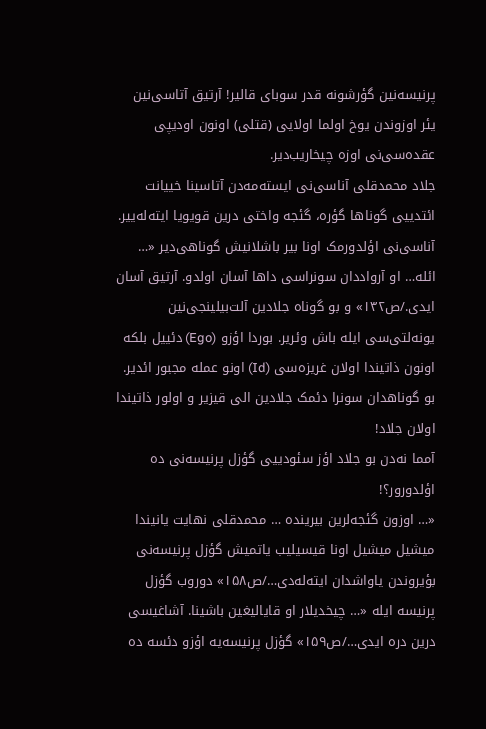پرنیسه‌نین گؤرشونه قدر سوبای قالیر! آرتیق آتاسی‌نین یئر اوزوندن یوخ اولما اولایی (قتلی) اونون اودیپی عقده‌سی‌نی اوزه چیخاریب‌دیر.
جلاد محمدقلی آناسی‌نی ایسته‌مه‌دن آتاسینا خییانت ائتدییی گوناها گؤره، گئجه واختی درین قویویا ایته‌له‌ییر. آناسی‌نی اؤلدورمک اونا بیر باشلانیش گوناهی‌دیر «… ائله… او آرواددان سونراسی داها آسان اولدو. آرتیق آسان ایدی./ص۱۳۲» و بو گوناه جلادین آلت‌بیلینجی‌نین یونه‌لتی‌سی ایله باش وئریر. بوردا اؤزو (Ego) دئییل بلکه اونون ذاتیندا اولان غریزه‌سی (Id) اونو عمله مجبور ائدیر. بو گوناهدان سونرا دئمک جلادین الی قیزیر و اولور ذاتیندا اولان جلاد!
آمما نه‌دن بو جلاد اؤز سئودییی گؤزل پرنیسه‌نی ده اؤلدورور؟!
«… اوزون گئجه‌لرین بیرینده … محمدقلی نهایت یانیندا میشیل میشیل اونا قیسیلیب یاتمیش گؤزل پرنیسه‌نی بؤیروندن یاواشدان ایته‌له‌دی…/ص۱۵۸» دوروب گؤزل پرنیسه ایله «… چیخدیلار او قایالیغین باشینا. آشاغیسی درین دره ایدی…/ص۱۵۹» گؤزل پرنیسه‌یه اؤزو دئسه ده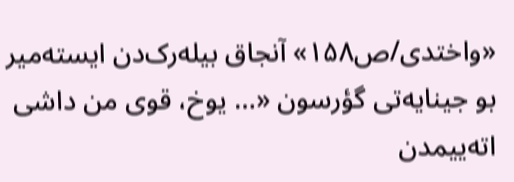«واختدی/ص۱۵۸» آنجاق بیله‌رک‌دن ایسته‌میر بو جینایه‌تی گؤرسون «… یوخ، قوی من داشی اته‌ییمدن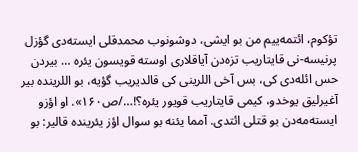تؤکوم، ائتمه‌ییم من بو ایشی، دوشونوب محمدقلی ایسته‌دی گؤزل پرنیسه-نی قایتاریب تزه‌دن آیاقلاری اوسته قویسون یئره … بیردن حس ائله‌دی کی، بس آخی اللرینی کی قالدیریب گؤیه، بو اللرینده بیر آغیرلیق یوخدو، کیمی قایتاریب قویور یئره؟!…/ص۱۶۰». او اؤزو ایسته‌مه‌دن بو قتلی ائتدی. آمما یئنه بو سوال اؤز یئرینده قالیر: بو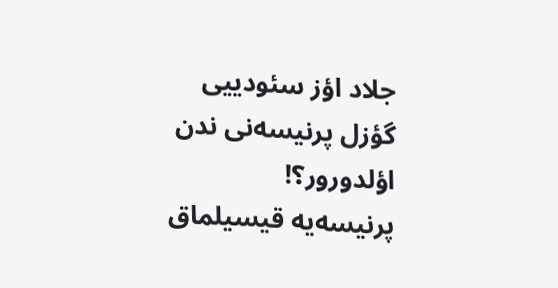جلاد اؤز سئودییی گؤزل پرنیسه‌نی ندن اؤلدورور؟!
پرنیسه‌یه قیسیلماق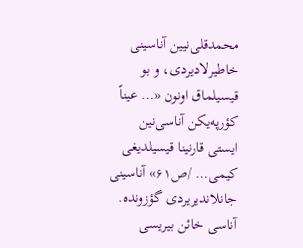محمدقلی‌نیین آناسینی خاطیرلادیردی، و بو قیسیلماق اونون «… عیناً کؤرپه‌یکن آناسی‌نین ایستی قارنینا قیسیلدیغی کیمی… /ص۶۱» آناسینی جانلاندیریردی گؤزونده. آناسی خائن بیریسی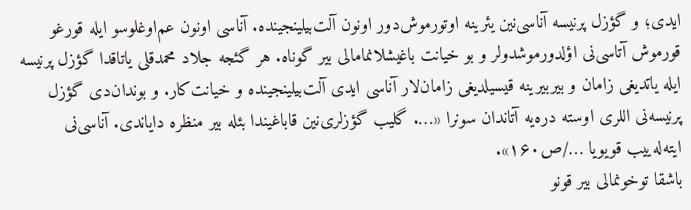ایدی؛ و گؤزل پرنیسه آناسی‌نین یئرینه اوتورموش‌دور اونون آلت‌بیلینجینده. آناسی اونون عم‌اوغلوسو ایله قورغو قورموش آتاسی‌نی اؤلدورموشدولر و بو خیانت باغیشلانمامالی بیر گوناه. هر گئجه جلاد محمدقلی یاتاقدا گؤزل پرنیسه ایله یاتدیغی زامان و بیربیرینه قیسیلدیغی زامان‌لار آناسی ایدی آلت‌بیلینجینده و خیانت‌کار. و بوندان‌دی گؤزل پرنیسه‌نی اللری اوسته دره‌یه آتاندان سونرا «…. گلیب گؤزلری‌نین قاباغیندا بئله بیر منظره دایاندی. آناسی‌نی ایته‌له‌ییب قویویا …/ص۱۶۰».
باشقا توخونمالی بیر قونو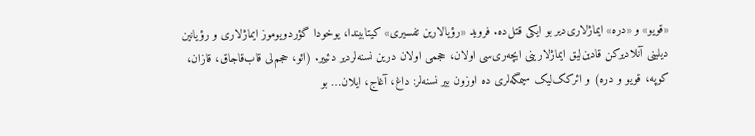«قویو» و «دره» ایماژلاری‌دیر بو ایکی قتل‌ده. فروید «رؤیالارین تفسیری» کیتابیندا، یوخودا گؤردویوموز ایماژلاری و رؤیانین دیلینی آنلادیرکن قادین‌لیق ایماژلارینی ایچه‌ری‌سی اولان، حجمی اولان درین نسنه‌لردیر دئییر. (ائو، حجم‌لی قاب‌قاجاق، قازان، کوپه، قویو و دره) و ائرکک‌لیک سیمگه‌لری ده اوزون بیر نسنه‌لر: داغ، آغاج، ایلان… بو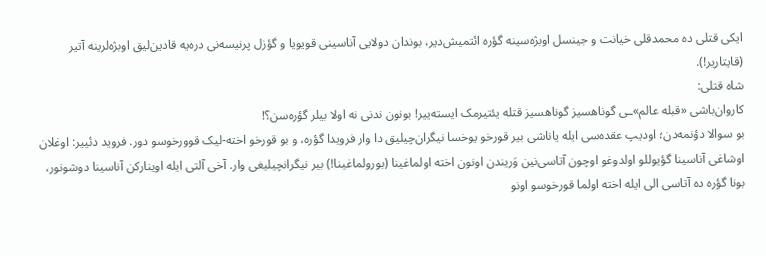ایکی قتلی ده محمدقلی خیانت و جینسل اوبژه‌سینه گؤره ائتمیش‌دیر، بوندان دولایی آناسینی قویویا و گؤزل پرنیسه‌نی دره‌یه قادین‌لیق اوبژه‌لرینه آتیر (قایتاریر!).
شاه قتلی:
کاروان‌باشی «قبله عالم»ـی گوناهسیز‌ گوناهسیز‌ قتله یئتیرمک ایسته‌ییر! بونون ندنی نه اولا بیلر گؤره‌سن؟!
بو سوالا دؤنمه‌دن؛ اودیپ عقده‌سی ایله یاناشی بیر قورخو یوخسا نیگران‌چیلیق دا وار فرویدا گؤره، و بو قورخو اخته-لیک قوورخوسو دور. فروید دئییر: اوغلان اوشاغی آناسینا گؤیوللو اولدوغو اوچون آتاسی‌نین وَریندن اونون اخته اولماغینا (بورولماغینا!) بیر نیگرانچیلیغی وار. آخی آلتی ایله اوینارکن آناسینا دوشونور، بونا گؤره ده آتاسی الی ایله اخته اولما قورخوسو اونو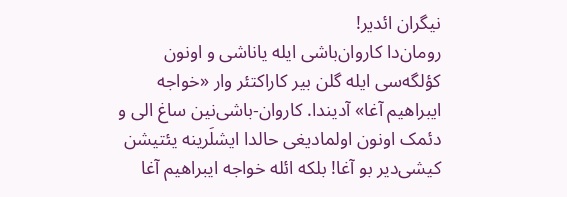نیگران ائدیر!
رومان‌دا کاروان‌باشی ایله یاناشی و اونون کؤلگه‌سی ایله گلن بیر کاراکتئر وار «خواجه ایبراهیم آغا» آدیندا. کاروان-باشی‌نین ساغ الی و دئمک اونون اولمادیغی حالدا ایشلَرینه یئتیشن کیشی‌دیر بو آغا! بلکه ائله خواجه ایبراهیم آغا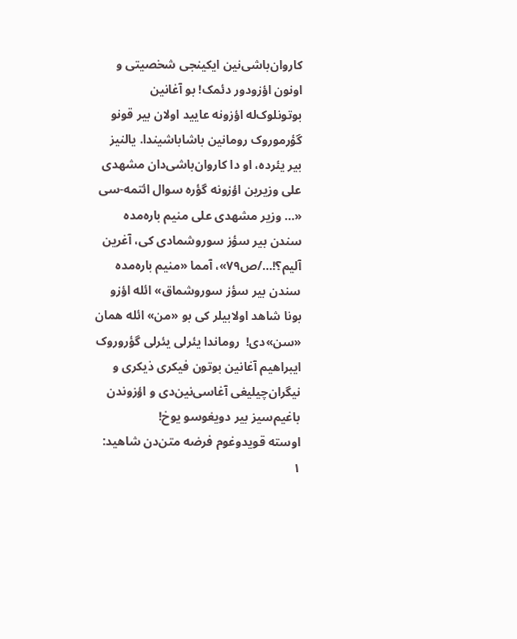کاروان‌باشی‌نین ایکینجی شخصیتی و اونون اؤزودور دئمک! بو آغانین بوتونلوک‌له اؤزونه عایید اولان بیر قونو گؤرموروک رومانین باشاباشیندا. یالنیز بیر یئرده، او دا کاروان‌باشی‌دان مشهدی علی وزیرین اؤزونه گؤره سوال ائتمه-سی «… وزیر مشهدی علی منیم باره‌مده سندن بیر سؤز سوروشمادی کی، آغرین آلیم؟!…/ص۷۹»، آمما «منیم باره‌مده سندن بیر سؤز سوروشماق» ائله اؤزو بونا شاهد اولابیلر کی بو «من» ائله همان «سن»دی!  روماندا یئرلی یئرلی گؤروروک ایبراهیم آغانین بوتون فیکری ذیکری و نیگران‌چیلیغی آغاسی‌نین‌دی و اؤزوندن باغیم‌سیز بیر دویغوسو یوخ!
اوسته قویدوغوم فرضه متن‌دن شاهید:
۱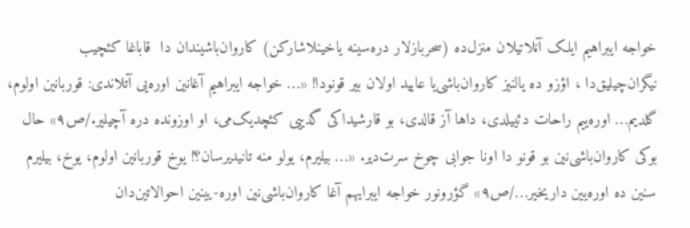خواجه ایبراهیم ایلک آنلاتیلان منزل‌ده (سحربازلار دره‌سینه یاخینلاشارکن) کاروان‌باشیندان دا  قاباغا کئچیب نیگران‌چیلیق‌دا ، اؤزو ده یالنیز کاروان‌باشی‌یا عایید اولان بیر قونودا! «… خواجه ایبراهیم آغانین اوره‌یی آتلاندی: قوربانین اولوم، گلدیم… اوره‌ییم راحات دئییلدی، داها آز قالدی، بو قارشیداکی گدییی کئچدیک‌می، او اوزونده دره آچیلیر./ص۹» حال بوکی کاروان‌باشی‌نین بو قونو دا اونا جوابی چوخ سرت‌دیر. «… بیلیرم، یولو منه تانیدیرسان؟! یوخ قوربانین اولوم، یوخ، بیلیرم سنین ده اوره‌یین داریخیر…/ص۹» گؤرونور خواجه ایبرایهم آغا کاروان‌باشی‌نین اوره-یینین احوالاتین‌دان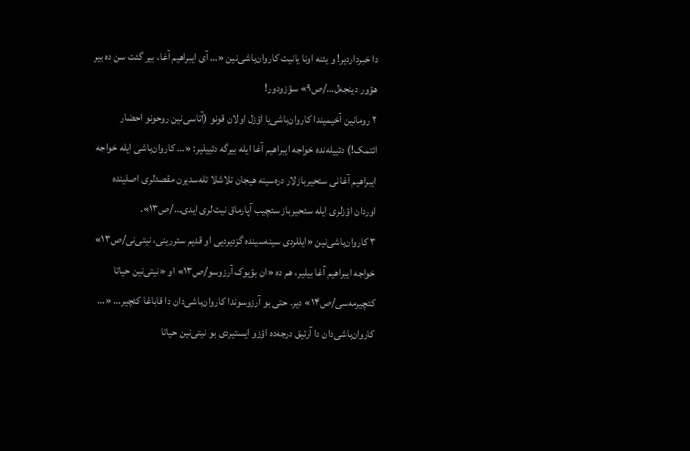دا خبرداردیر! و یئنه اونا یانیت کاروان‌باشی‌نین «… آی ایبراهیم آغا، بیر گئت سن ده بیر هؤور دینجه‌ل…/ص۹» سؤزودور!
۲ رومانین آخیمیندا کاروان‌باشی‌یا اؤزل اولان قونو (آتاسی‌نین روحونو احضار ائتمک!) دئییله‌نده خواجه ایبراهیم آغا ایله بیرگه دئییلیر: «… کاروان‌باشی ایله خواجه ایبراهیم آغانی سئحیربازلار دره‌سینه هیجان تلاشلا تله‌سدیرن مقصدلری اصلینده اوردان اؤزلری ایله سئحیرباز سئچیب آپارماق نیت‌لری ایدی…/ص۱۳».
۳ کاروان‌باشی‌نین «ایللردی سینه‌سینده گزدیردیی او قدیم سئررینی، نیتی‌نی/ص۱۳» خواجه ایبراهیم آغا بیلیر، هم ده «ان بؤیوک آرزوسو/ص۱۳» او «نیتی‌نین حیاتا کئچیرمه‌سی/ص۱۴» دیر. حتی بو آرزوسوندا کاروان‌باشی‌دان دا قاباغا کئچیر… «… کاروان‌باشی‌دان دا آرتیق درجه‌ده اؤزو ایستیردی بو نیتی‌نین حیاتا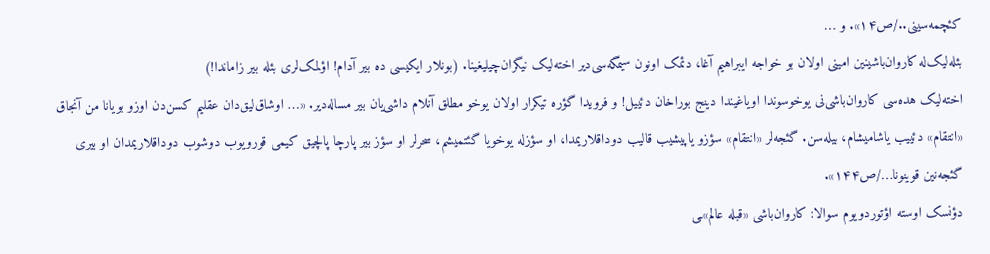کئچمه‌سینی../ص۱۴». و …
بئله‌لیک‌له کاروان‌باشینین امینی اولان بو خواجه ایبراهیم آغا، دئمک اونون سیمگه‌سی‌دیر اخته‌لیک نیگران‌چیلیغینا. (بونلار ایکیسی ده بیر آدام! اؤلمک‌لری بئله بیر زاماندا!)
اخته‌لیک هده‌سی کاروان‌باشی‌نی یوخوسوندا اویاغیندا دینج بوراخان دئییل! و فرویدا گؤره تیکرار اولان یوخو مطلق آنلام داشی‌یان بیر مساله‌دیر. «… اوشاق‌لیق‌دان عقلیم کسن‌دن اوزو بویانا من آنجاق «انتقام» دئییب یاشامیشام، بیله‌سن. گئجه‌لر «انتقام» سؤزو یاپیشیب قالیب دوداقلاریمدا، او سؤزله یوخویا گئتمیشم، سحرلر او سؤز بیر پارچا پالچیق کیمی قورویوب دوشوب دوداقلاریمدان او بیری گئجه‌نین قوینونا…/ص۱۴۴».
دؤنسک اوسته اؤتوردویوم سوالا: کاروان‌باشی «قبله عالم»ـی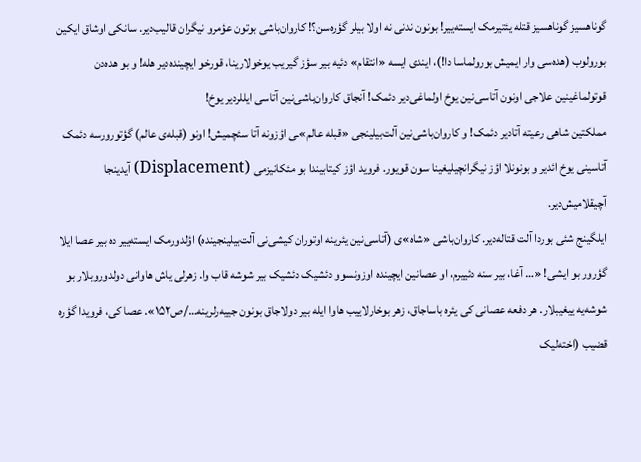گوناهسیز‌ گوناهسیز‌ قتله یئتیرمک ایسته‌ییر! بونون ندنی نه اولا بیلر گؤره‌سن؟! کاروان‌باشی بوتون عؤمرو نیگران قالیب‌دیر. سانکی اوشاق ایکین بورولوب (هده‌سی وار ایمیش بورولماسا دا!)، ایندی ایسه «انتقام» دئیه بیر سؤز گیریب یوخولارینا، قورخو ایچینده‌دیر هله! و بو هده‌دن قوتولماغینین علاجی اونون آتاسی‌نین یوخ اولماغی‌دیر دئمک! آنجاق کاروان‌باشی‌نین آتاسی ایللردیر یوخ!
مملکتین شاهی رعیته آتادیر دئمک! و کاروان‌باشی‌نین آلت‌بیلینجی «قبله عالم»ـی اؤزونه آتا سئچمیش! اونو (قبله‌ی عالم) گؤتورورسه دئمک آتاسینی یوخ ائدیر و بونونلا اؤز نیگرانچیلیغینا سون قویور. فروید اؤز کیتابیندا بو مئکانیزمی (Displacement) آیدینجا آچیقلامیش‌دیر.
ایلگینج شئی بوردا آلت قتاله‌دیر. کاروان‌باشی «شاه»ی (آتاسی‌نین یئرینه اوتوران کیشی‌نی آلت‌بیلینجینده) اؤلدورمک ایسته‌ییر ده بیر عصا ایلا گؤرور بو ایشی! «… آغا، بیر سنه دئییرم، او عصانین ایچینده اوزونسوو دئشیک دئشیک بیر شوشه قاب وا. زهرلی یاش هاوانی دولدوروبلار بو شوشه‌یه ییغیبلار. هر دفعه عصانی کی یئره باساجاق، زهر بوخارلاییب هاوا ایله بیر دولاجاق بونون جییه‌رلرینه…/ص۱۵۲». عصا کی، فرویدا گؤره قضیب (اخته‌لیک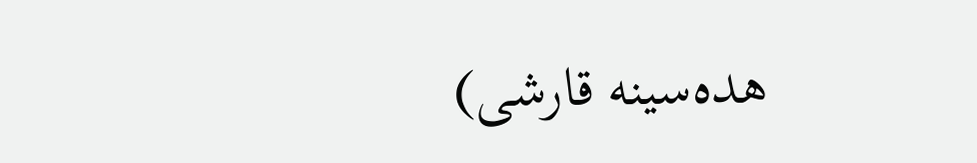هده‌سینه قارشی)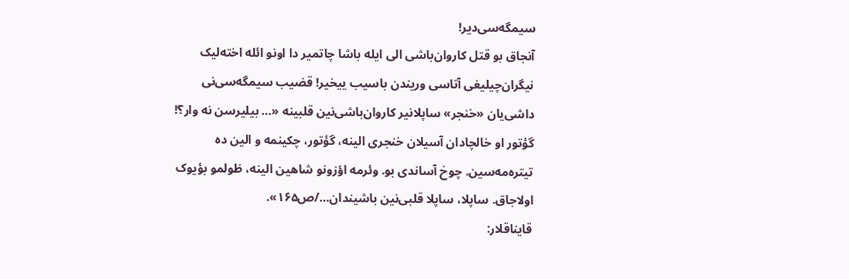سیمگه‌سی‌دیر!
آنجاق بو قتل کاروان‌باشی الی ایله باشا چاتمیر دا اونو ائله اخته‌لیک نیگران‌چیلیغی آتاسی وریندن باسیب ییخیر! قضیب سیمگه‌سی‌نی داشی‌یان «خنجر» ساپلانیر کاروان‌باشی‌نین قلبینه «… بیلیرسن نه وار؟! گؤتور او خالچادان آسیلان خنجری الینه، گؤتور، چکینمه و الین ده تیتره‌مه‌سین. چوخ آساندی بو. وئرمه اؤزونو شاهین الینه، ظولمو بؤیوک اولاجاق. ساپلا، ساپلا قلبی‌نین باشیندان…/ص۱۶۵».
قایناقلار: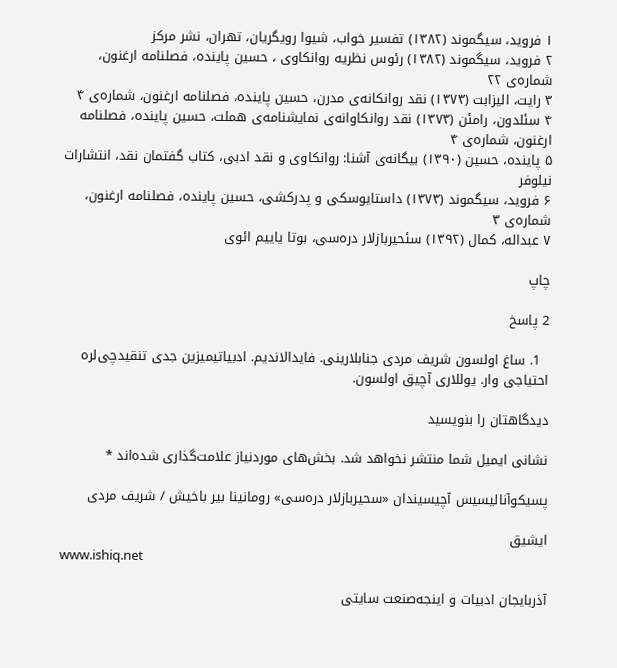۱ فروید، سیگموند (۱۳۸۲) تفسیر خواب، شیوا رویگریان، تهران، نشر مرکز
۲ فروید، سیگموند (۱۳۸۲) رئوس نظریه روانکاوی ، حسین پاینده، فصلنامه ارغنون، شماره‌ی ۲۲
۳ رایت، الیزابت (۱۳۷۳) نقد روانکانه‌ی مدرن، حسین پاینده، فصلنامه ارغنون، شماره‌ی ۴
۴ سئلدون، رامئن (۱۳۷۳) نقد روانکاوانه‌ی نمایشنامه‌ی هملت، حسین پاینده، فصلنامه ارغنون، شماره‌ی ۴
۵ پاینده، حسین (۱۳۹۰) بیگانه‌ی آشنا: روانکاوی و نقد ادبی، کتاب گفتمان نقد، انتشارات نیلوفر
۶ فروید، سیگموند (۱۳۷۳) داستایوسکی و پدرکشی، حسین پاینده، فصلنامه ارغنون، شماره‌ی ۳
۷ عبداله، کمال (۱۳۹۲) سئحیربازلار دره‌سی، بوتا یاییم ائوی

چاپ

2 پاسخ

  1. ساغ اولسون شریف مردی جنابلارینی. فایدالاندیم. ادبیاتیمیزین جدی تنقیدچی‌لره احتیاجی وار. یوللاری آچیق اولسون.

دیدگاهتان را بنویسید

نشانی ایمیل شما منتشر نخواهد شد. بخش‌های موردنیاز علامت‌گذاری شده‌اند *

پسیکوآنالیسیس آچیسیندان «سحیربازلار دره‌سی» رومانینا بیر باخیش / شریف مردی

ایشیق
www.ishiq.net

آذربایجان ادبیات و اینجه‌صنعت سایتی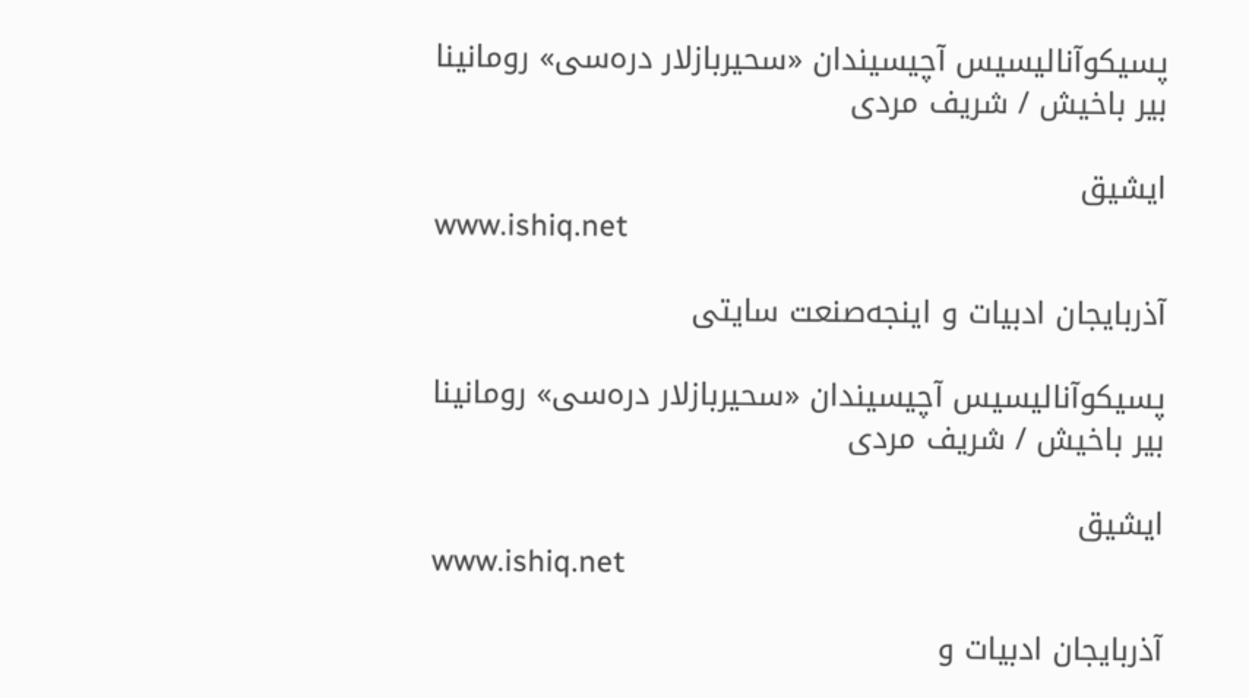پسیکوآنالیسیس آچیسیندان «سحیربازلار دره‌سی» رومانینا بیر باخیش / شریف مردی

ایشیق
www.ishiq.net

آذربایجان ادبیات و اینجه‌صنعت سایتی

پسیکوآنالیسیس آچیسیندان «سحیربازلار دره‌سی» رومانینا بیر باخیش / شریف مردی

ایشیق
www.ishiq.net

آذربایجان ادبیات و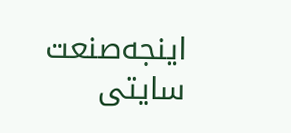اینجه‌صنعت سایتی